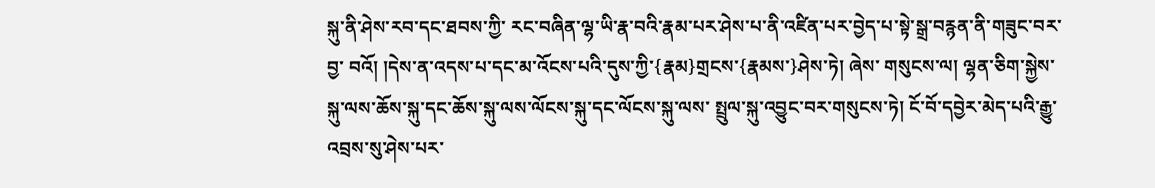སྐུ་ནི་ཤེས་རབ་དང་ཐབས་ཀྱི་ རང་བཞིན་ལྷ་ཡི་རྣ་བའི་རྣམ་པར་ཤེས་པ་ནི་འཛིན་པར་བྱེད་པ་སྟེ་སྒྲ་བརྙན་ནི་གཟུང་བར་བྱ་ བའོ། །དེས་ན་འདས་པ་དང་མ་འོངས་པའི་དུས་ཀྱི་{རྣམ}གྲངས་{རྣམས་}ཤེས་ཏེ། ཞེས་ གསུངས་ལ། ལྷན་ཅིག་སྐྱེས་སྐུ་ལས་ཆོས་སྐུ་དང་ཆོས་སྐུ་ལས་ལོངས་སྐུ་དང་ལོངས་སྐུ་ལས་ སྤྲུལ་སྐུ་འབྱུང་བར་གསུངས་ཏེ། ངོ་བོ་དབྱེར་མེད་པའི་རྒྱུ་འབྲས་སུ་ཤེས་པར་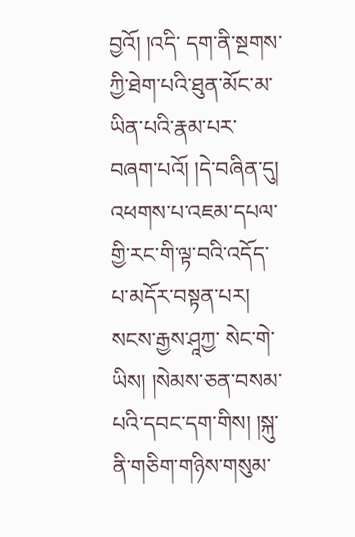བྱའོ། །འདི་ དག་ནི་སྔགས་ཀྱི་ཐེག་པའི་ཐུན་མོང་མ་ཡིན་པའི་རྣམ་པར་བཞག་པའོ། །དེ་བཞིན་དུ། འཕགས་པ་འཇམ་དཔལ་གྱི་རང་གི་ལྟ་བའི་འདོད་པ་མདོར་བསྟན་པར། སངས་རྒྱས་ཤཱཀྱ་ སེང་གེ་ཡིས། །སེམས་ཅན་བསམ་པའི་དབང་དག་གིས། །སྐུ་ནི་གཅིག་གཉིས་གསུམ་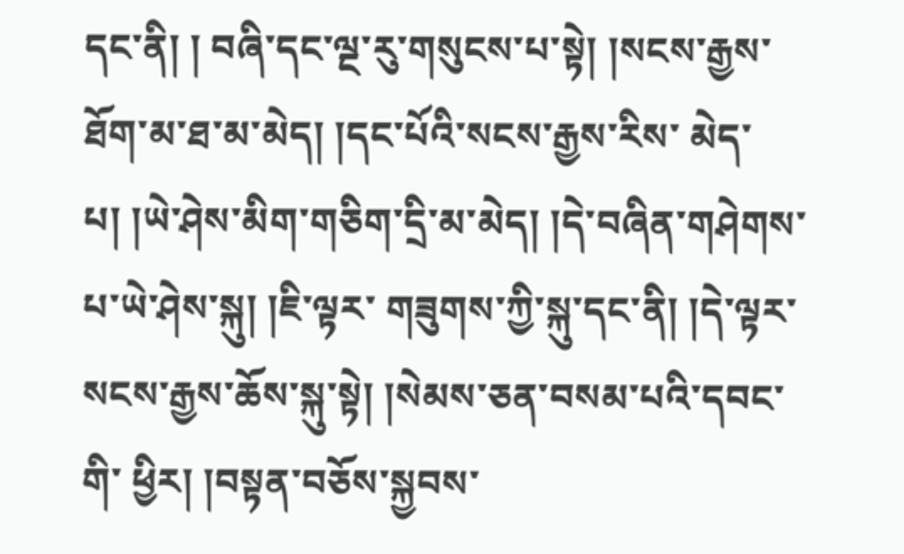དང་ནི། ། བཞི་དང་ལྔ་རུ་གསུངས་པ་སྟེ། །སངས་རྒྱས་ཐོག་མ་ཐ་མ་མེད། །དང་པོའི་སངས་རྒྱས་རིས་ མེད་པ། །ཡེ་ཤེས་མིག་གཅིག་དྲི་མ་མེད། །དེ་བཞིན་གཤེགས་པ་ཡེ་ཤེས་སྐུ། །ཇི་ལྟར་ གཟུགས་ཀྱི་སྐུ་དང་ནི། །དེ་ལྟར་སངས་རྒྱས་ཆོས་སྐུ་སྟེ། །སེམས་ཅན་བསམ་པའི་དབང་གི་ ཕྱིར། །བསྟན་བཅོས་སྐྱབས་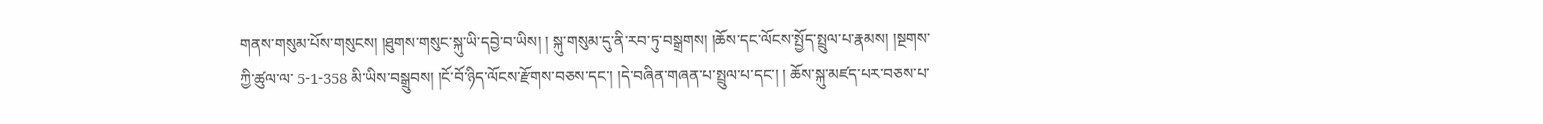གནས་གསུམ་པོས་གསུངས། །ཐུགས་གསུང་སྐུ་ཡི་དབྱེ་བ་ཡིས། ། སྐུ་གསུམ་དུ་ནི་རབ་ཏུ་བསྒྲགས། །ཆོས་དང་ལོངས་སྤྱོད་སྤྲུལ་པ་རྣམས། །སྔགས་ཀྱི་ཚུལ་ལ་ 5-1-358 མི་ཡིས་བསྒྲུབས། །ངོ་བོ་ཉིད་ལོངས་རྫོགས་བཅས་དང་། །དེ་བཞིན་གཞན་པ་སྤྲུལ་པ་དང་། ། ཆོས་སྐུ་མཛད་པར་བཅས་པ་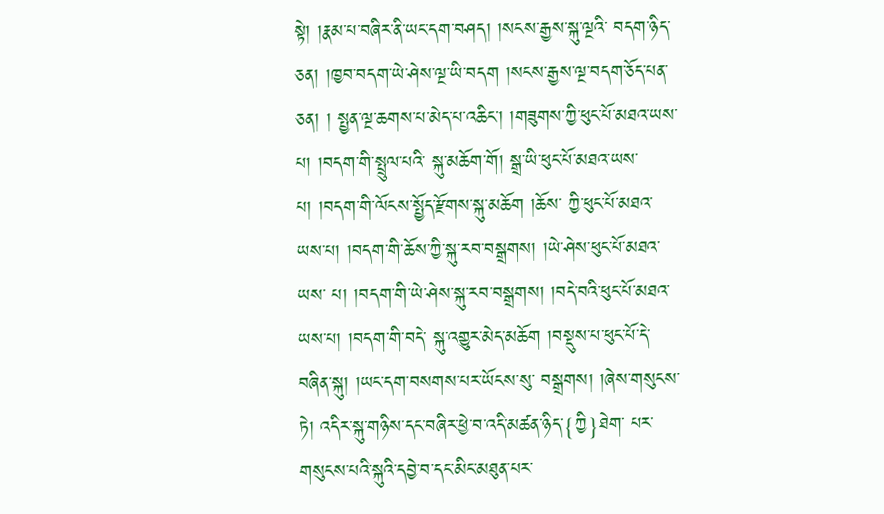སྟེ། །རྣམ་པ་བཞིར་ནི་ཡང་དག་བཤད། །སངས་རྒྱས་སྐུ་ལྔའི་ བདག་ཉིད་ཅན། །ཁྱབ་བདག་ཡེ་ཤེས་ལྔ་ཡི་བདག །སངས་རྒྱས་ལྔ་བདག་ཅོད་པན་ཅན། ། སྤྱན་ལྔ་ཆགས་པ་མེད་པ་འཆིང་། །གཟུགས་ཀྱི་ཕུང་པོ་མཐའ་ཡས་པ། །བདག་གི་སྤྲུལ་པའི་ སྐུ་མཆོག་གོ། སྒྲ་ཡི་ཕུང་པོ་མཐའ་ཡས་པ། །བདག་གི་ལོངས་སྤྱོད་རྫོགས་སྐུ་མཆོག །ཆོས་ ཀྱི་ཕུང་པོ་མཐའ་ཡས་པ། །བདག་གི་ཆོས་ཀྱི་སྐུ་རབ་བསྒྲགས། །ཡེ་ཤེས་ཕུང་པོ་མཐའ་ཡས་ པ། །བདག་གི་ཡེ་ཤེས་སྐུ་རབ་བསྒྲགས། །བདེ་བའི་ཕུང་པོ་མཐའ་ཡས་པ། །བདག་གི་བདེ་ སྐུ་འགྱུར་མེད་མཆོག །བསྡུས་པ་ཕུང་པོ་དེ་བཞིན་སྐུ། །ཡང་དག་བསགས་པར་ཡོངས་སུ་ བསྒྲགས། །ཞེས་གསུངས་ཏེ། འདིར་སྐུ་གཉིས་དང་བཞིར་ཕྱེ་བ་འདི་མཚན་ཉིད་{ཀྱི}ཐེག་ པར་གསུངས་པའི་སྐུའི་དབྱེ་བ་དང་མིང་མཐུན་པར་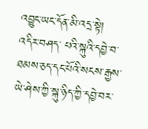འབྱུང་ཡང་དོན་མི་འདྲ་སྟེ། འདིར་བཤད་ པའི་སྐུའི་དབྱེ་བ་ཐམས་ཅད་དང་པོའི་སངས་རྒྱས་ཡེ་ཤེས་ཀྱི་སྐུ་ཉིད་ཀྱི་དབྱེ་བར་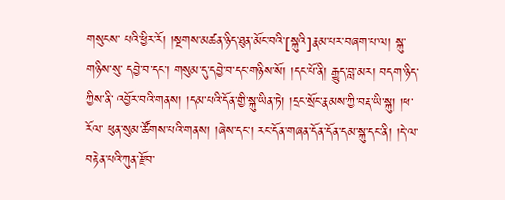གསུངས་ པའི་ཕྱིར་རོ། །སྔགས་མཚན་ཉིད་ཐུན་མོང་བའི་[སྐུའི]རྣམ་པར་བཞག་པ་ལ། སྐུ་གཉིས་སུ་ དབྱེ་བ་དང་། གསུམ་དུ་དབྱེ་བ་དང་གཉིས་སོ། །དང་པོ་ནི། རྒྱུད་བླ་མར། བདག་ཉིད་ཀྱིས་ནི་ འབྱོར་བའི་གནས། །དམ་པའི་དོན་གྱི་སྐུ་ཡིན་ཏེ། །དྲང་སྲོང་རྣམས་ཀྱི་བརྡ་ཡི་སྐུ། །ཕ་རོལ་ ཕུན་སུམ་ཚོགས་པའི་གནས། །ཞེས་དང་། རང་དོན་གཞན་དོན་དོན་དམ་སྐུ་དང་ནི། །དེ་ལ་ བརྟེན་པའི་ཀུན་རྫོབ་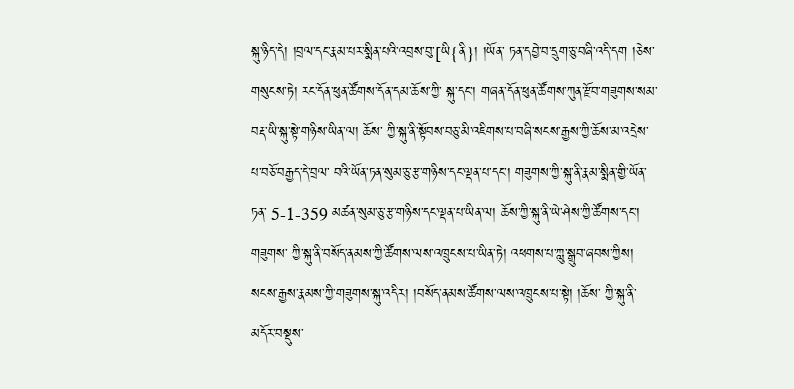སྐུ་ཉིད་དེ། །བྲལ་དང་རྣམ་པར་སྨིན་པའི་འབྲས་བུ་[ཡི{ནི}། །ཡོན་ ཏན་དབྱེ་བ་དྲུག་ཅུ་བཞི་འདི་དག །ཅེས་གསུངས་ཏེ། རང་དོན་ཕུན་ཚོགས་དོན་དམ་ཆོས་ཀྱི་ སྐུ་དང་། གཞན་དོན་ཕུན་ཚོགས་ཀུན་རྫོབ་གཟུགས་སམ་བརྡ་ཡི་སྐུ་སྟེ་གཉིས་ཡིན་ལ། ཆོས་ ཀྱི་སྐུ་ནི་སྟོབས་བཅུ་མི་འཇིགས་པ་བཞི་སངས་རྒྱས་ཀྱི་ཆོས་མ་འདྲེས་པ་བཅོ་བརྒྱད་དེ་བྲལ་ བའི་ཡོན་ཏན་སུམ་ཅུ་རྩ་གཉིས་དང་ལྡན་པ་དང་། གཟུགས་ཀྱི་སྐུ་ནི་རྣམ་སྨིན་གྱི་ཡོན་ཏན་ 5-1-359 མཚན་སུམ་ཅུ་རྩ་གཉིས་དང་ལྡན་པ་ཡིན་ལ། ཆོས་ཀྱི་སྐུ་ནི་ཡེ་ཤེས་ཀྱི་ཚོགས་དང་། གཟུགས་ ཀྱི་སྐུ་ནི་བསོད་ནམས་ཀྱི་ཚོགས་ལས་འཁྲུངས་པ་ཡིན་ཏེ། འཕགས་པ་ཀླུ་སྒྲུབ་ཞབས་ཀྱིས། སངས་རྒྱས་རྣམས་ཀྱི་གཟུགས་སྐུ་འདིར། །བསོད་ནམས་ཚོགས་ལས་འཁྲུངས་པ་སྟེ། །ཆོས་ ཀྱི་སྐུ་ནི་མདོར་བསྡུས་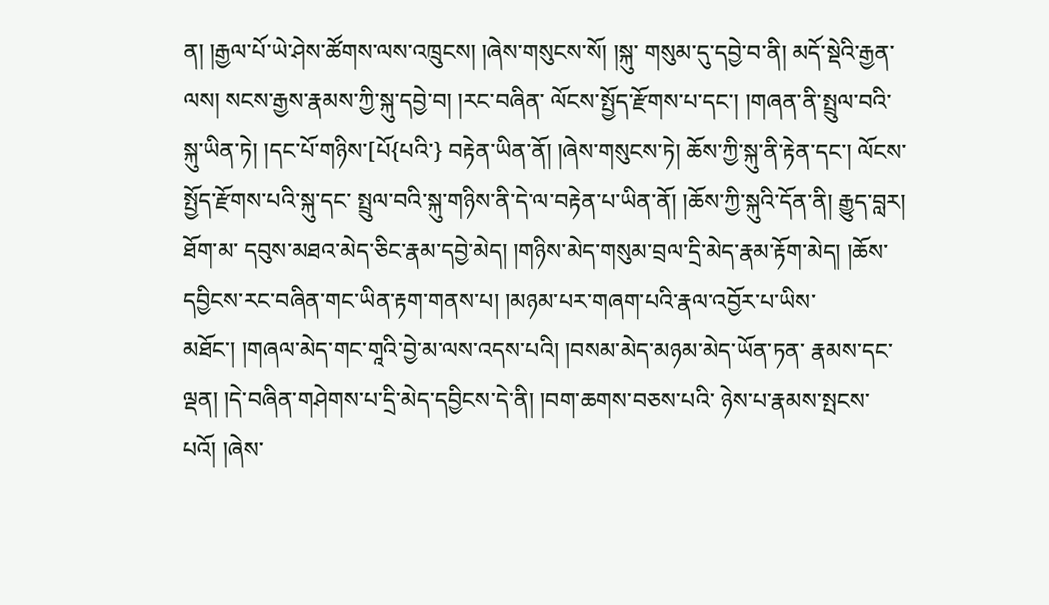ན། །རྒྱལ་པོ་ཡེ་ཤེས་ཚོགས་ལས་འཁྲུངས། །ཞེས་གསུངས་སོ། །སྐུ་ གསུམ་དུ་དབྱེ་བ་ནི། མདོ་སྡེའི་རྒྱན་ལས། སངས་རྒྱས་རྣམས་ཀྱི་སྐུ་དབྱེ་བ། །རང་བཞིན་ ལོངས་སྤྱོད་རྫོགས་པ་དང་། །གཞན་ནི་སྤྲུལ་བའི་སྐུ་ཡིན་ཏེ། །དང་པོ་གཉིས་[པོ{པའི་} བརྟེན་ཡིན་ནོ། །ཞེས་གསུངས་ཏེ། ཆོས་ཀྱི་སྐུ་ནི་རྟེན་དང་། ལོངས་སྤྱོད་རྫོགས་པའི་སྐུ་དང་ སྤྲུལ་བའི་སྐུ་གཉིས་ནི་དེ་ལ་བརྟེན་པ་ཡིན་ནོ། །ཆོས་ཀྱི་སྐུའི་དོན་ནི། རྒྱུད་བླར། ཐོག་མ་ དབུས་མཐའ་མེད་ཅིང་རྣམ་དབྱེ་མེད། །གཉིས་མེད་གསུམ་བྲལ་དྲི་མེད་རྣམ་རྟོག་མེད། །ཆོས་ དབྱིངས་རང་བཞིན་གང་ཡིན་རྟག་གནས་པ། །མཉམ་པར་གཞག་པའི་རྣལ་འབྱོར་པ་ཡིས་ མཐོང་། །གཞལ་མེད་གང་གཱའི་བྱེ་མ་ལས་འདས་པའི། །བསམ་མེད་མཉམ་མེད་ཡོན་ཏན་ རྣམས་དང་ལྡན། །དེ་བཞིན་གཤེགས་པ་དྲི་མེད་དབྱིངས་དེ་ནི། །བག་ཆགས་བཅས་པའི་ ཉེས་པ་རྣམས་སྤངས་པའོ། །ཞེས་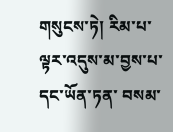གསུངས་ཏེ། རིམ་པ་ལྟར་འདུས་མ་བྱས་པ་དང་ཡོན་ཏན་ བསམ་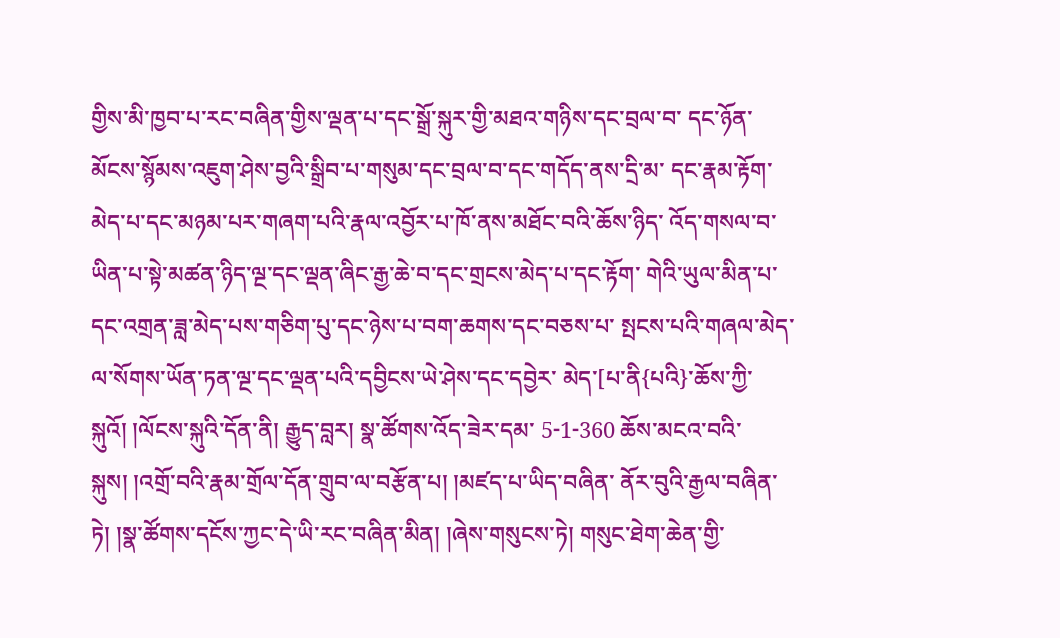གྱིས་མི་ཁྱབ་པ་རང་བཞིན་གྱིས་ལྡན་པ་དང་སྒྲོ་སྐུར་གྱི་མཐའ་གཉིས་དང་བྲལ་བ་ དང་ཉོན་མོངས་སྙོམས་འཇུག་ཤེས་བྱའི་སྒྲིབ་པ་གསུམ་དང་བྲལ་བ་དང་གདོད་ནས་དྲི་མ་ དང་རྣམ་རྟོག་མེད་པ་དང་མཉམ་པར་གཞག་པའི་རྣལ་འབྱོར་པ་ཁོ་ནས་མཐོང་བའི་ཆོས་ཉིད་ འོད་གསལ་བ་ཡིན་པ་སྟེ་མཚན་ཉིད་ལྔ་དང་ལྡན་ཞིང་རྒྱ་ཆེ་བ་དང་གྲངས་མེད་པ་དང་རྟོག་ གེའི་ཡུལ་མིན་པ་དང་འགྲན་ཟླ་མེད་པས་གཅིག་པུ་དང་ཉེས་པ་བག་ཆགས་དང་བཅས་པ་ སྤངས་པའི་གཞལ་མེད་ལ་སོགས་ཡོན་ཏན་ལྔ་དང་ལྡན་པའི་དབྱིངས་ཡེ་ཤེས་དང་དབྱེར་ མེད་[པ་ནི{པའི}་ཆོས་ཀྱི་སྐུའོ། །ལོངས་སྐུའི་དོན་ནི། རྒྱུད་བླར། སྣ་ཚོགས་འོད་ཟེར་དམ་ 5-1-360 ཆོས་མངའ་བའི་སྐུས། །འགྲོ་བའི་རྣམ་གྲོལ་དོན་གྲུབ་ལ་བརྩོན་པ། །མཛད་པ་ཡིད་བཞིན་ ནོར་བུའི་རྒྱལ་བཞིན་ཏེ། །སྣ་ཚོགས་དངོས་ཀྱང་དེ་ཡི་རང་བཞིན་མིན། །ཞེས་གསུངས་ཏེ། གསུང་ཐེག་ཆེན་གྱི་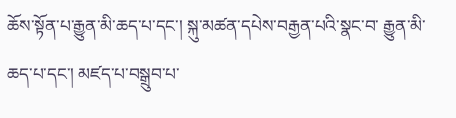ཆོས་སྟོན་པ་རྒྱུན་མི་ཆད་པ་དང་། སྐུ་མཚན་དཔེས་བརྒྱན་པའི་སྣང་བ་ རྒྱུན་མི་ཆད་པ་དང་། མཛད་པ་བསྒྲུབ་པ་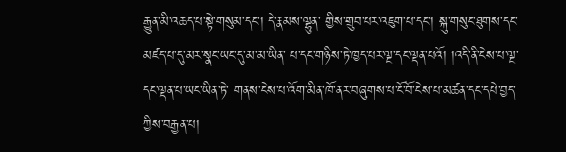རྒྱུན་མི་འཆད་པ་སྟེ་གསུམ་དང་། དེ་རྣམས་ལྷུན་ གྱིས་གྲུབ་པར་འཇུག་པ་དང་། སྐུ་གསུང་ཐུགས་དང་མཛད་པ་དུ་མར་སྣང་ཡང་དུ་མ་མ་ཡིན་ པ་དང་གཉིས་ཏེ་ཁྱད་པར་ལྔ་དང་ལྡན་པའོ། །འདི་ནི་ངེས་པ་ལྔ་དང་ལྡན་པ་ཡང་ཡིན་ཏེ་ གནས་ངེས་པ་འོག་མིན་ཁོ་ནར་བཞུགས་པ་ངོ་བོ་ངེས་པ་མཚན་དང་དཔེ་བྱད་ཀྱིས་བརྒྱན་པ།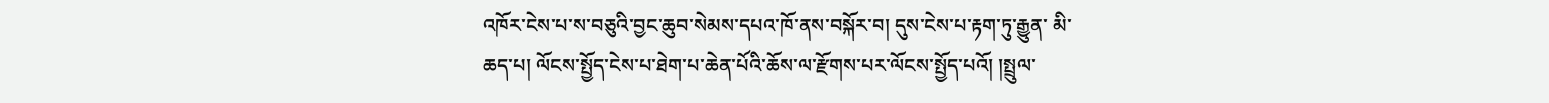འཁོར་ངེས་པ་ས་བཅུའི་བྱང་ཆུབ་སེམས་དཔའ་ཁོ་ནས་བསྐོར་བ། དུས་ངེས་པ་རྟག་ཏུ་རྒྱུན་ མི་ཆད་པ། ལོངས་སྤྱོད་ངེས་པ་ཐེག་པ་ཆེན་པོའི་ཆོས་ལ་རྫོགས་པར་ལོངས་སྤྱོད་པའོ། །སྤྲུལ་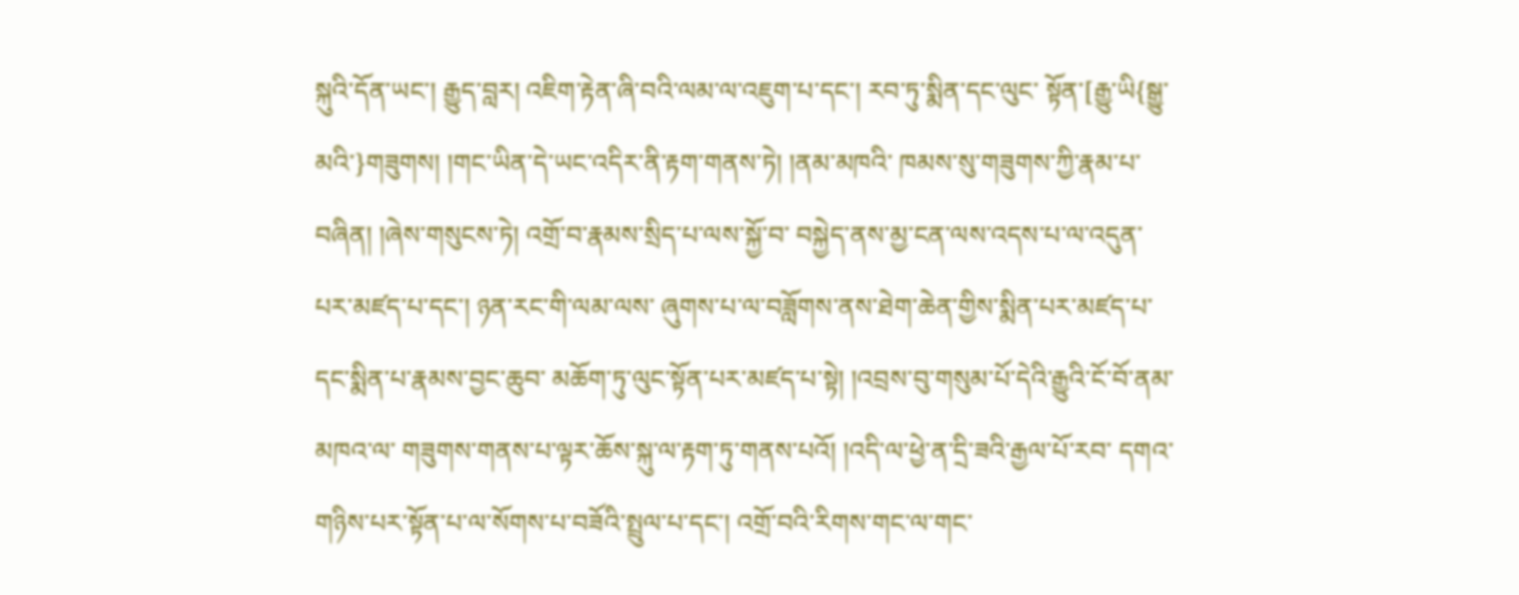སྐུའི་དོན་ཡང་། རྒྱུད་བླར། འཇིག་རྟེན་ཞི་བའི་ལམ་ལ་འཇུག་པ་དང་། རབ་ཏུ་སྨིན་དང་ལུང་ སྟོན་[རྒྱུ་ཡི{སྒྱུ་མའི་}གཟུགས། །གང་ཡིན་དེ་ཡང་འདིར་ནི་རྟག་གནས་ཏེ། །ནམ་མཁའི་ ཁམས་སུ་གཟུགས་ཀྱི་རྣམ་པ་བཞིན། །ཞེས་གསུངས་ཏེ། འགྲོ་བ་རྣམས་སྲིད་པ་ལས་སྐྱོ་བ་ བསྐྱེད་ནས་མྱ་ངན་ལས་འདས་པ་ལ་འདུན་པར་མཛད་པ་དང་། ཉན་རང་གི་ལམ་ལས་ ཞུགས་པ་ལ་བཟློགས་ནས་ཐེག་ཆེན་གྱིས་སྨིན་པར་མཛད་པ་དང་སྨིན་པ་རྣམས་བྱང་ཆུབ་ མཆོག་ཏུ་ལུང་སྟོན་པར་མཛད་པ་སྟེ། །འབྲས་བུ་གསུམ་པོ་དེའི་རྒྱུའི་ངོ་བོ་ནམ་མཁའ་ལ་ གཟུགས་གནས་པ་ལྟར་ཆོས་སྐུ་ལ་རྟག་ཏུ་གནས་པའོ། །འདི་ལ་ཕྱེ་ན་དྲི་ཟའི་རྒྱལ་པོ་རབ་ དགའ་གཉིས་པར་སྟོན་པ་ལ་སོགས་པ་བཟོའི་སྤྲུལ་པ་དང་། འགྲོ་བའི་རིགས་གང་ལ་གང་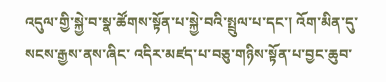འདུལ་གྱི་སྐྱེ་བ་སྣ་ཚོགས་སྟོན་པ་སྐྱེ་བའི་སྤྲུལ་པ་དང་། འོག་མིན་དུ་སངས་རྒྱས་ནས་ཞིང་ འདིར་མཛད་པ་བཅུ་གཉིས་སྟོན་པ་བྱང་ཆུབ་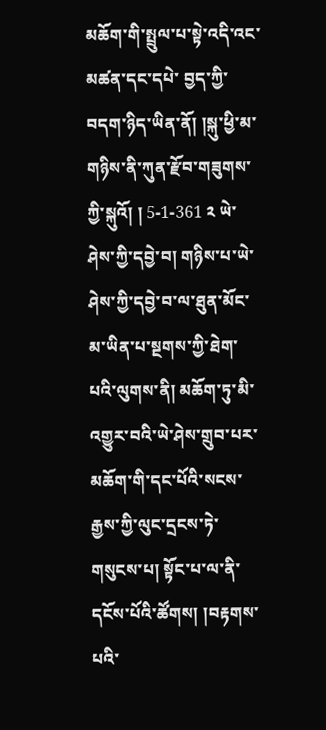མཆོག་གི་སྤྲུལ་པ་སྟེ་འདི་འང་མཚན་དང་དཔེ་ བྱད་ཀྱི་བདག་ཉིད་ཡིན་ནོ། །སྐུ་ཕྱི་མ་གཉིས་ནི་ཀུན་རྫོབ་གཟུགས་ཀྱི་སྐུའོ། ། 5-1-361 ༢ ཡེ་ཤེས་ཀྱི་དབྱེ་བ། གཉིས་པ་ཡེ་ཤེས་ཀྱི་དབྱེ་བ་ལ་ཐུན་མོང་མ་ཡིན་པ་སྔགས་ཀྱི་ཐེག་པའི་ལུགས་ནི། མཆོག་ཏུ་མི་འགྱུར་བའི་ཡེ་ཤེས་གྲུབ་པར་མཆོག་གི་དང་པོའི་སངས་རྒྱས་ཀྱི་ལུང་དྲངས་ཏེ་ གསུངས་པ། སྟོང་པ་ལ་ནི་དངོས་པོའི་ཚོགས། །བརྟགས་པའི་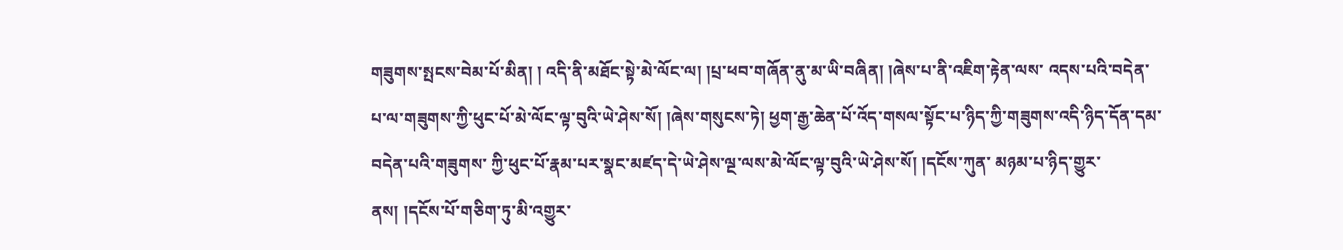གཟུགས་སྤངས་བེམ་པོ་མིན། ། འདི་ནི་མཐོང་སྟེ་མེ་ལོང་ལ། །པྲ་ཕབ་གཞོན་ནུ་མ་ཡི་བཞིན། །ཞེས་པ་ནི་འཇིག་རྟེན་ལས་ འདས་པའི་བདེན་པ་ལ་གཟུགས་ཀྱི་ཕུང་པོ་མེ་ལོང་ལྟ་བུའི་ཡེ་ཤེས་སོ། །ཞེས་གསུངས་ཏེ། ཕྱག་རྒྱ་ཆེན་པོ་འོད་གསལ་སྟོང་པ་ཉིད་ཀྱི་གཟུགས་འདི་ཉིད་དོན་དམ་བདེན་པའི་གཟུགས་ ཀྱི་ཕུང་པོ་རྣམ་པར་སྣང་མཛད་དེ་ཡེ་ཤེས་ལྔ་ལས་མེ་ལོང་ལྟ་བུའི་ཡེ་ཤེས་སོ། །དངོས་ཀུན་ མཉམ་པ་ཉིད་གྱུར་ནས། །དངོས་པོ་གཅིག་ཏུ་མི་འགྱུར་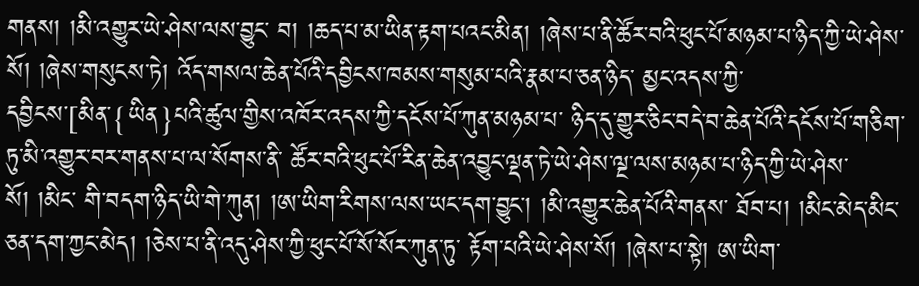གནས། །མི་འགྱུར་ཡེ་ཤེས་ལས་བྱུང་ བ། །ཆད་པ་མ་ཡིན་རྟག་པའང་མིན། །ཞེས་པ་ནི་ཚོར་བའི་ཕུང་པོ་མཉམ་པ་ཉིད་ཀྱི་ཡེ་ཤེས་ སོ། །ཞེས་གསུངས་ཏེ། འོད་གསལ་ཆེན་པོའི་དབྱིངས་ཁམས་གསུམ་པའི་རྣམ་པ་ཅན་ཉིད་ མྱང་འདས་ཀྱི་དབྱིངས་[མིན་{ཡིན}པའི་ཚུལ་གྱིས་འཁོར་འདས་ཀྱི་དངོས་པོ་ཀུན་མཉམ་པ་ ཉིད་དུ་གྱུར་ཅིང་བདེ་བ་ཆེན་པོའི་དངོས་པོ་གཅིག་ཏུ་མི་འགྱུར་བར་གནས་པ་ལ་སོགས་ནི་ ཚོར་བའི་ཕུང་པོ་རིན་ཆེན་འབྱུང་ལྡན་ཏེ་ཡེ་ཤེས་ལྔ་ལས་མཉམ་པ་ཉིད་ཀྱི་ཡེ་ཤེས་སོ། །མིང་ གི་བདག་ཉིད་ཡི་གེ་ཀུན། །ཨ་ཡིག་རིགས་ལས་ཡང་དག་བྱུང་། །མི་འགྱུར་ཆེན་པོའི་གནས་ ཐོབ་པ། །མིང་མེད་མིང་ཅན་དག་ཀྱང་མེད། །ཅེས་པ་ནི་འདུ་ཤེས་ཀྱི་ཕུང་པོ་སོ་སོར་ཀུན་ཏུ་ རྟོག་པའི་ཡེ་ཤེས་སོ། །ཞེས་པ་སྟེ། ཨ་ཡིག་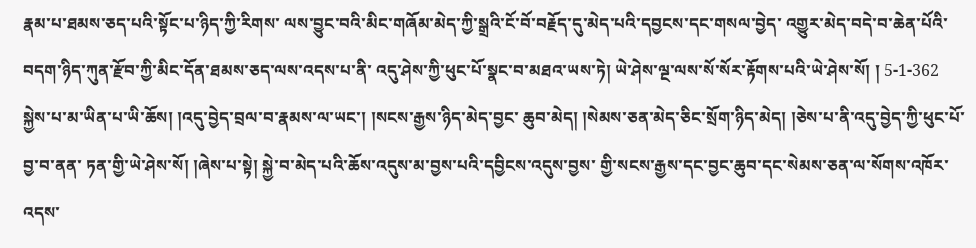རྣམ་པ་ཐམས་ཅད་པའི་སྟོང་པ་ཉིད་ཀྱི་རིགས་ ལས་བྱུང་བའི་མིང་གཞོམ་མེད་ཀྱི་སྒྲའི་ངོ་བོ་བརྗོད་དུ་མེད་པའི་དབྱངས་དང་གསལ་བྱེད་ འགྱུར་མེད་བདེ་བ་ཆེན་པོའི་བདག་ཉིད་ཀུན་རྫོབ་ཀྱི་མིང་དོན་ཐམས་ཅད་ལས་འདས་པ་ནི་ འདུ་ཤེས་ཀྱི་ཕུང་པོ་སྣང་བ་མཐའ་ཡས་ཏེ། ཡེ་ཤེས་ལྔ་ལས་སོ་སོར་རྟོགས་པའི་ཡེ་ཤེས་སོ། ། 5-1-362 སྐྱེས་པ་མ་ཡིན་པ་ཡི་ཆོས། །འདུ་བྱེད་བྲལ་བ་རྣམས་ལ་ཡང་། །སངས་རྒྱས་ཉིད་མེད་བྱང་ ཆུབ་མེད། །སེམས་ཅན་མེད་ཅིང་སྲོག་ཉིད་མེད། །ཅེས་པ་ནི་འདུ་བྱེད་ཀྱི་ཕུང་པོ་བྱ་བ་ནན་ ཏན་གྱི་ཡེ་ཤེས་སོ། །ཞེས་པ་སྟེ། སྐྱེ་བ་མེད་པའི་ཆོས་འདུས་མ་བྱས་པའི་དབྱིངས་འདུས་བྱས་ གྱི་སངས་རྒྱས་དང་བྱང་ཆུབ་དང་སེམས་ཅན་ལ་སོགས་འཁོར་འདས་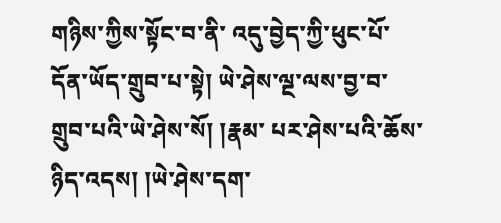གཉིས་ཀྱིས་སྟོང་བ་ནི་ འདུ་བྱེད་ཀྱི་ཕུང་པོ་དོན་ཡོད་གྲུབ་པ་སྟེ། ཡེ་ཤེས་ལྔ་ལས་བྱ་བ་གྲུབ་པའི་ཡེ་ཤེས་སོ། །རྣམ་ པར་ཤེས་པའི་ཆོས་ཉིད་འདས། །ཡེ་ཤེས་དག་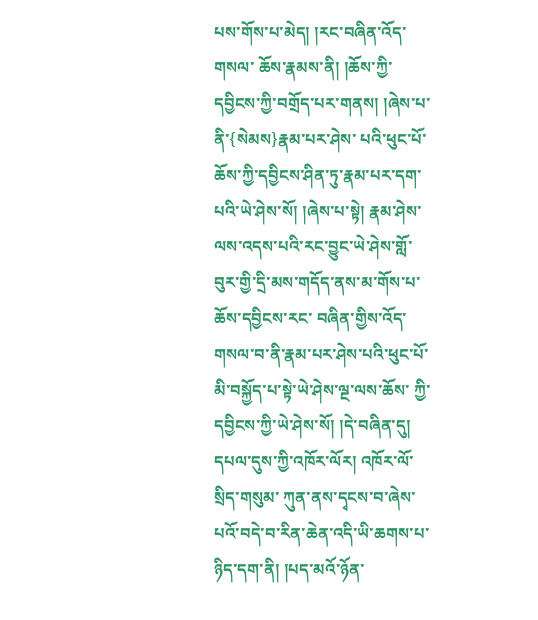པས་གོས་པ་མེད། །རང་བཞིན་འོད་གསལ་ ཆོས་རྣམས་ནི། །ཆོས་ཀྱི་དབྱིངས་ཀྱི་བགྲོད་པར་གནས། །ཞེས་པ་ནི་{སེམས}རྣམ་པར་ཤེས་ པའི་ཕུང་པོ་ཆོས་ཀྱི་དབྱིངས་ཤིན་ཏུ་རྣམ་པར་དག་པའི་ཡེ་ཤེས་སོ། །ཞེས་པ་སྟེ། རྣམ་ཤེས་ ལས་འདས་པའི་རང་བྱུང་ཡེ་ཤེས་གློ་བུར་གྱི་དྲི་མས་གདོད་ནས་མ་གོས་པ་ཆོས་དབྱིངས་རང་ བཞིན་གྱིས་འོད་གསལ་བ་ནི་རྣམ་པར་ཤེས་པའི་ཕུང་པོ་མི་བསྐྱོད་པ་སྟེ་ཡེ་ཤེས་ལྔ་ལས་ཆོས་ ཀྱི་དབྱིངས་ཀྱི་ཡེ་ཤེས་སོ། །དེ་བཞིན་དུ། དཔལ་དུས་ཀྱི་འཁོར་ལོར། འཁོར་ལོ་སྲིད་གསུམ་ ཀུན་ནས་དྭངས་བ་ཞེས་པའོ་བདེ་བ་རིན་ཆེན་འདི་ཡི་ཆགས་པ་ཉིད་དག་ནི། །པད་མའོ་ཉོན་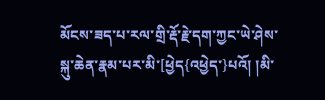མོངས་ཟད་པ་རལ་གྲི་རྡོ་རྗེ་དག་ཀྱང་ཡེ་ཤེས་སྐུ་ཆེན་རྣམ་པར་མི་[ཕྱེད{འཕྱེད་}པའོ། །མི་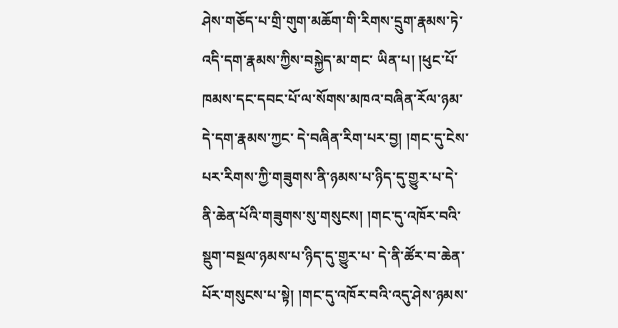ཤེས་གཅོད་པ་གྲི་གུག་མཆོག་གི་རིགས་དྲུག་རྣམས་ཏེ་འདི་དག་རྣམས་ཀྱིས་བསྐྱེད་མ་གང་ ཡིན་པ། །ཕུང་པོ་ཁམས་དང་དབང་པོ་ལ་སོགས་མཁའ་བཞིན་རོལ་ཉམ་དེ་དག་རྣམས་ཀྱང་ དེ་བཞིན་རིག་པར་བྱ། །གང་དུ་ངེས་པར་རིགས་ཀྱི་གཟུགས་ནི་ཉམས་པ་ཉིད་དུ་གྱུར་པ་དེ་ ནི་ཆེན་པོའི་གཟུགས་སུ་གསུངས། །གང་དུ་འཁོར་བའི་སྡུག་བསྔལ་ཉམས་པ་ཉིད་དུ་གྱུར་པ་ དེ་ནི་ཚོར་བ་ཆེན་པོར་གསུངས་པ་སྟེ། །གང་དུ་འཁོར་བའི་འདུ་ཤེས་ཉམས་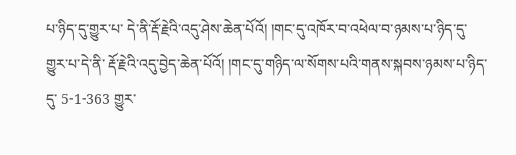པ་ཉིད་དུ་གྱུར་པ་ དེ་ནི་རྡོ་རྗེའི་འདུ་ཤེས་ཆེན་པོའོ། །གང་དུ་འཁོར་བ་འཕེལ་བ་ཉམས་པ་ཉིད་དུ་གྱུར་པ་དེ་ནི་ རྡོ་རྗེའི་འདུ་བྱེད་ཆེན་པོའོ། །གང་དུ་གཉིད་ལ་སོགས་པའི་གནས་སྐབས་ཉམས་པ་ཉིད་དུ་ 5-1-363 གྱུར་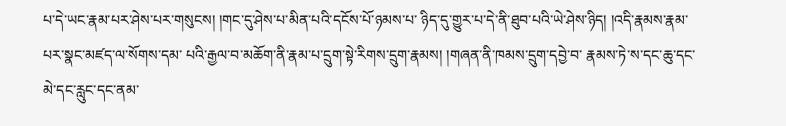པ་དེ་ཡང་རྣམ་པར་ཤེས་པར་གསུངས། །གང་དུ་ཤེས་པ་མིན་པའི་དངོས་པོ་ཉམས་པ་ ཉིད་དུ་གྱུར་པ་དེ་ནི་ཐུབ་པའི་ཡེ་ཤེས་ཉིད། །འདི་རྣམས་རྣམ་པར་སྣང་མཛད་ལ་སོགས་དམ་ པའི་རྒྱལ་བ་མཆོག་ནི་རྣམ་པ་དྲུག་སྟེ་རིགས་དྲུག་རྣམས། །གཞན་ནི་ཁམས་དྲུག་དབྱེ་བ་ རྣམས་ཏེ་ས་དང་ཆུ་དང་མེ་དང་རླུང་དང་ནམ་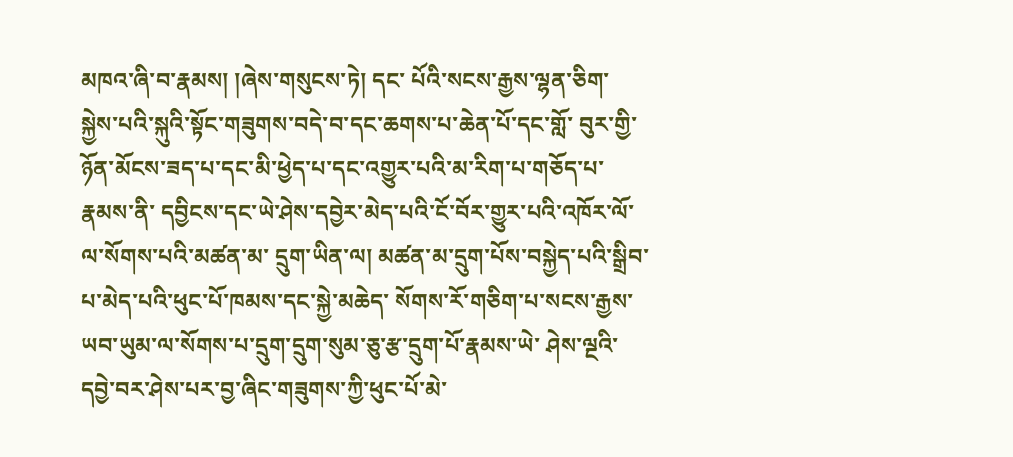མཁའ་ཞི་བ་རྣམས། །ཞེས་གསུངས་ཏེ། དང་ པོའི་སངས་རྒྱས་ལྷན་ཅིག་སྐྱེས་པའི་སྐུའི་སྟོང་གཟུགས་བདེ་བ་དང་ཆགས་པ་ཆེན་པོ་དང་གློ་ བུར་གྱི་ཉོན་མོངས་ཟད་པ་དང་མི་ཕྱེད་པ་དང་འགྱུར་པའི་མ་རིག་པ་གཅོད་པ་རྣམས་ནི་ དབྱིངས་དང་ཡེ་ཤེས་དབྱེར་མེད་པའི་ངོ་བོར་གྱུར་པའི་འཁོར་ལོ་ལ་སོགས་པའི་མཚན་མ་ དྲུག་ཡིན་ལ། མཚན་མ་དྲུག་པོས་བསྐྱེད་པའི་སྒྲིབ་པ་མེད་པའི་ཕུང་པོ་ཁམས་དང་སྐྱེ་མཆེད་ སོགས་རོ་གཅིག་པ་སངས་རྒྱས་ཡབ་ཡུམ་ལ་སོགས་པ་དྲུག་དྲུག་སུམ་ཅུ་རྩ་དྲུག་པོ་རྣམས་ཡེ་ ཤེས་ལྔའི་དབྱེ་བར་ཤེས་པར་བྱ་ཞིང་གཟུགས་ཀྱི་ཕུང་པོ་མེ་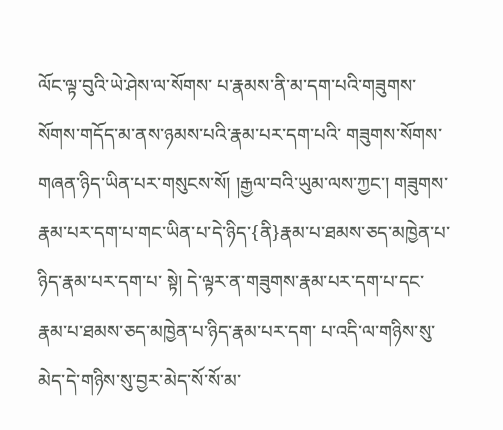ལོང་ལྟ་བུའི་ཡེ་ཤེས་ལ་སོགས་ པ་རྣམས་ནི་མ་དག་པའི་གཟུགས་སོགས་གདོད་མ་ནས་ཉམས་པའི་རྣམ་པར་དག་པའི་ གཟུགས་སོགས་གཞན་ཉིད་ཡིན་པར་གསུངས་སོ། །རྒྱལ་བའི་ཡུམ་ལས་ཀྱང་། གཟུགས་ རྣམ་པར་དག་པ་གང་ཡིན་པ་དེ་ཉིད་{ནི}རྣམ་པ་ཐམས་ཅད་མཁྱེན་པ་ཉིད་རྣམ་པར་དག་པ་ སྟེ། དེ་ལྟར་ན་གཟུགས་རྣམ་པར་དག་པ་དང་རྣམ་པ་ཐམས་ཅད་མཁྱེན་པ་ཉིད་རྣམ་པར་དག་ པ་འདི་ལ་གཉིས་སུ་མེད་དེ་གཉིས་སུ་བྱར་མེད་སོ་སོ་མ་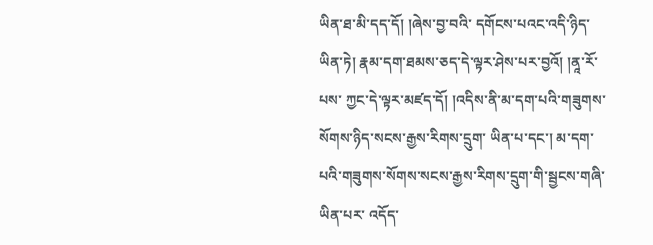ཡིན་ཐ་མི་དད་དོ། །ཞེས་བྱ་བའི་ དགོངས་པའང་འདི་ཉིད་ཡིན་ཏེ། རྣམ་དག་ཐམས་ཅད་དེ་ལྟར་ཤེས་པར་བྱའོ། །ནཱ་རོ་པས་ ཀྱང་དེ་ལྟར་མཛད་དོ། །འདིས་ནི་མ་དག་པའི་གཟུགས་སོགས་ཉིད་སངས་རྒྱས་རིགས་དྲུག་ ཡིན་པ་དང་། མ་དག་པའི་གཟུགས་སོགས་སངས་རྒྱས་རིགས་དྲུག་གི་སྦྱངས་གཞི་ཡིན་པར་ འདོད་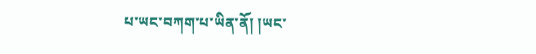པ་ཡང་བཀག་པ་ཡིན་ནོ། །ཡང་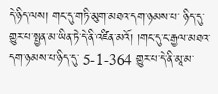དེ་ཉིད་ལས། གང་དུ་གཏི་མུག་མཐའ་དག་ཉམས་པ་ ཉིད་དུ་གྱུར་པ་སྤྱན་མ་ཡིན་ཏེ་དེ་ནི་འཛིན་མའོ། །གང་དུ་ང་རྒྱལ་མཐའ་དག་ཉམས་པ་ཉིད་དུ་ 5-1-364 གྱུར་པ་དེ་ནི་མཱ་མ་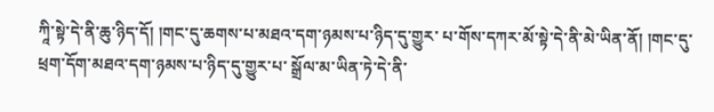ཀཱི་སྟེ་དེ་ནི་ཆུ་ཉིད་དོ། །གང་དུ་ཆགས་པ་མཐའ་དག་ཉམས་པ་ཉིད་དུ་གྱུར་ པ་གོས་དཀར་མོ་སྟེ་དེ་ནི་མེ་ཡིན་ནོ། །གང་དུ་ཕྲག་དོག་མཐའ་དག་ཉམས་པ་ཉིད་དུ་གྱུར་པ་ སྒྲོལ་མ་ཡིན་ཏེ་དེ་ནི་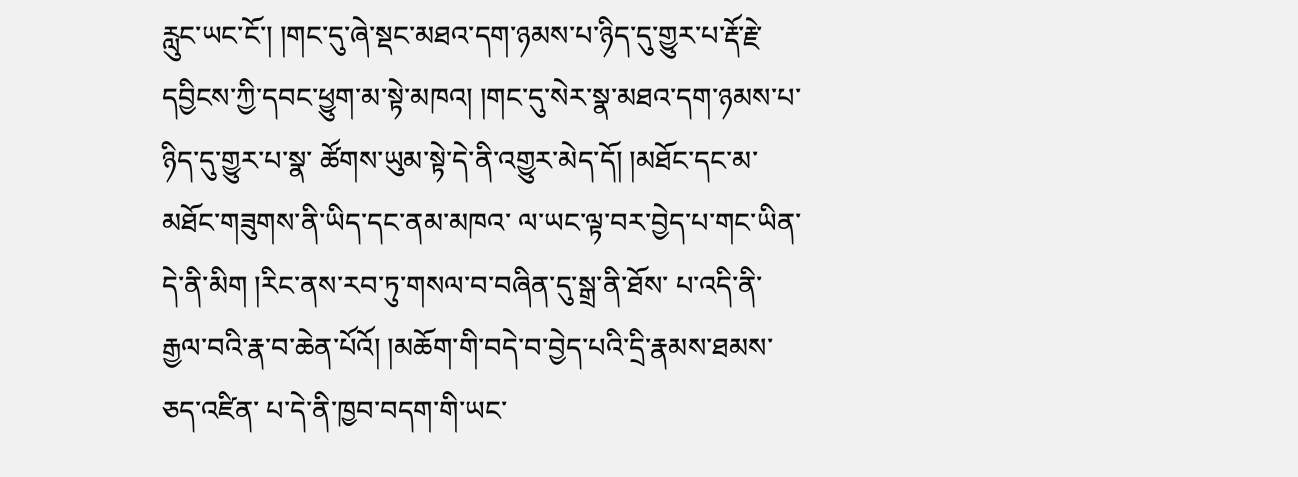རླུང་ཡང་ངོ་། །གང་དུ་ཞེ་སྡང་མཐའ་དག་ཉམས་པ་ཉིད་དུ་གྱུར་པ་རྡོ་རྗེ་ དབྱིངས་ཀྱི་དབང་ཕྱུག་མ་སྟེ་མཁའ། །གང་དུ་སེར་སྣ་མཐའ་དག་ཉམས་པ་ཉིད་དུ་གྱུར་པ་སྣ་ ཚོགས་ཡུམ་སྟེ་དེ་ནི་འགྱུར་མེད་དོ། །མཐོང་དང་མ་མཐོང་གཟུགས་ནི་ཡིད་དང་ནམ་མཁའ་ ལ་ཡང་ལྟ་བར་བྱེད་པ་གང་ཡིན་དེ་ནི་མིག །རིང་ནས་རབ་ཏུ་གསལ་བ་བཞིན་དུ་སྒྲ་ནི་ཐོས་ པ་འདི་ནི་རྒྱལ་བའི་རྣ་བ་ཆེན་པོའོ། །མཆོག་གི་བདེ་བ་བྱེད་པའི་དྲི་རྣམས་ཐམས་ཅད་འཛིན་ པ་དེ་ནི་ཁྱབ་བདག་གི་ཡང་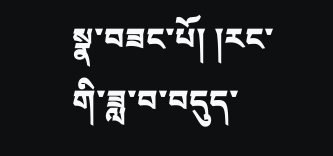སྣ་བཟང་པོ། །རང་གི་ཟླ་བ་བདུད་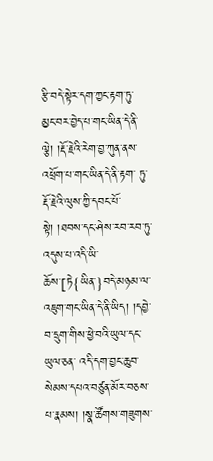རྩི་བདེ་སྟེར་དག་ཀྱང་རྟག་ཏུ་ མྱང་བར་བྱེད་པ་གང་ཡིན་དེ་ནི་ལྕེ། །རྡོ་རྗེའི་རེག་བྱ་ཀུན་ནས་འཕྲོག་པ་གང་ཡིན་དེ་ནི་རྟག་ ཏུ་རྡོ་རྗེའི་ལུས་ཀྱི་དབང་པོ་སྟེ། །ཐབས་དང་ཤེས་རབ་རབ་ཏུ་འདུས་པ་འདི་ཡི་ཆོས་[ཏེ{ཡིན་}བདེ་མཉམ་ལ་འཇུག་གང་ཡིན་དེ་ནི་ཡིད། །དབྱེ་བ་དྲུག་གིས་ཕྱེ་བའི་ཡུལ་དང་ཡུལ་ཅན་ འདི་དག་བྱང་ཆུབ་སེམས་དཔའ་བཙུན་མོར་བཅས་པ་རྣམས། །སྣ་ཚོགས་གཟུགས་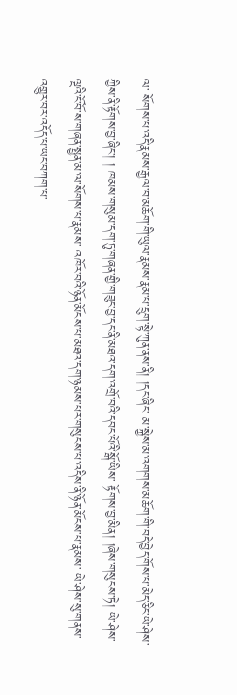ལ་ སོགས་པ་འདི་རྣམས་རྒྱལ་བ་མཆོག་གི་ཡུལ་རྣམས་རྣམ་པ་དྲུག་སྟེ་ཀུན་ནས་ནི། །དང་ཞིང་ མ་སྐྱེས་མ་འགགས་མཆོག་གི་བདེ་བྱེད་གོས་པ་མེད་ཅིང་ཡེ་ཤེས་ཀྱིས་ནི་རྟོགས་བྱ་ཞིང་། ། ཁམས་གསུམ་དག་ཏུ་གཞན་གྱི་གཟུང་བྱ་དང་ནི་མཐའ་དག་འགྲོ་བའི་དབང་པོའི་སྒོ་ཡིས་ རྟོགས་བྱ་མིན། །ཞེས་གསུངས་ཏེ། ཡེ་ཤེས་ལྔའི་ངོ་བོ་ས་གཞན་སྤྱན་མ་ལ་སོགས་པ་རྣམས་ འཁོར་བའི་ཉོན་མོངས་པ་མཐའ་དག་ཉམས་པར་གསུངས་པ་འདིས་ནི་ཉོན་མོངས་པ་རྣམས་ ཡེ་ཤེས་སུ་གནས་འགྱུར་བར་འདོད་པ་ཡང་བཀག་པ་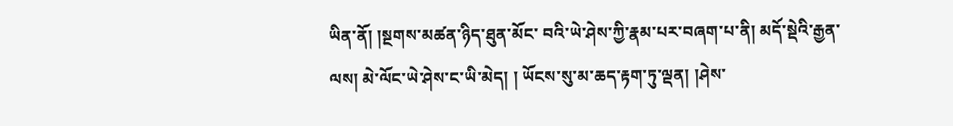ཡིན་ནོ། །སྔགས་མཚན་ཉིད་ཐུན་མོང་ བའི་ཡེ་ཤེས་ཀྱི་རྣམ་པར་བཞག་པ་ནི། མདོ་སྡེའི་རྒྱན་ལས། མེ་ལོང་ཡེ་ཤེས་ང་ཡི་མེད། ། ཡོངས་སུ་མ་ཆད་རྟག་ཏུ་ལྡན། །ཤེས་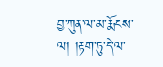བྱ་ཀུན་ལ་མ་རྨོངས་ལ། །རྟག་ཏུ་དེ་ལ་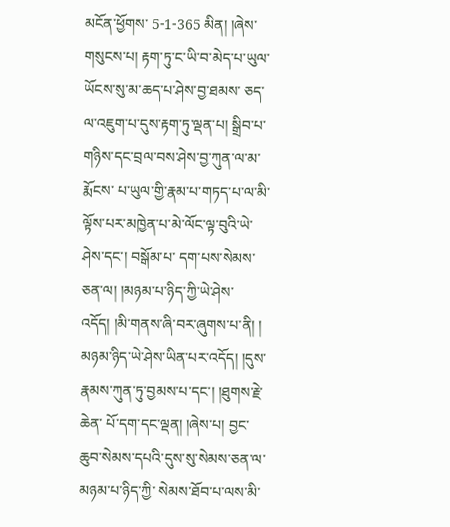མངོན་ཕྱོགས་ 5-1-365 མིན། །ཞེས་གསུངས་པ། རྟག་ཏུ་ང་ཡི་བ་མེད་པ་ཡུལ་ཡོངས་སུ་མ་ཆད་པ་ཤེས་བྱ་ཐམས་ ཅད་ལ་འཇུག་པ་དུས་རྟག་ཏུ་ལྡན་པ། སྒྲིབ་པ་གཉིས་དང་བྲལ་བས་ཤེས་བྱ་ཀུན་ལ་མ་རྨོངས་ པ་ཡུལ་གྱི་རྣམ་པ་གཏད་པ་ལ་མི་ལྟོས་པར་མཁྱེན་པ་མེ་ལོང་ལྟ་བུའི་ཡེ་ཤེས་དང་། བསྒོམ་པ་ དག་པས་སེམས་ཅན་ལ། །མཉམ་པ་ཉིད་ཀྱི་ཡེ་ཤེས་འདོད། །མི་གནས་ཞི་བར་ཞུགས་པ་ནི། ། མཉམ་ཉིད་ཡེ་ཤེས་ཡིན་པར་འདོད། །དུས་རྣམས་ཀུན་ཏུ་བྱམས་པ་དང་། །ཐུགས་རྗེ་ཆེན་ པོ་དག་དང་ལྡན། །ཞེས་པ། བྱང་ཆུབ་སེམས་དཔའི་དུས་སུ་སེམས་ཅན་ལ་མཉམ་པ་ཉིད་ཀྱི་ སེམས་ཐོབ་པ་ལས་མི་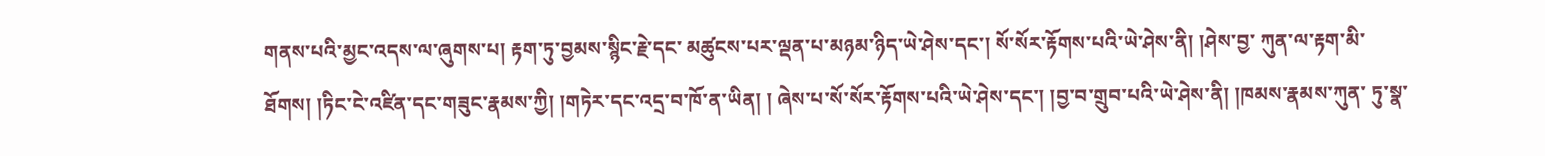གནས་པའི་མྱང་འདས་ལ་ཞུགས་པ། རྟག་ཏུ་བྱམས་སྙིང་རྗེ་དང་ མཚུངས་པར་ལྡན་པ་མཉམ་ཉིད་ཡེ་ཤེས་དང་། སོ་སོར་རྟོགས་པའི་ཡེ་ཤེས་ནི། །ཤེས་བྱ་ ཀུན་ལ་རྟག་མི་ཐོགས། །ཏིང་ངེ་འཛིན་དང་གཟུང་རྣམས་ཀྱི། །གཏེར་དང་འདྲ་བ་ཁོ་ན་ཡིན། ། ཞེས་པ་སོ་སོར་རྟོགས་པའི་ཡེ་ཤེས་དང་། །བྱ་བ་གྲུབ་པའི་ཡེ་ཤེས་ནི། །ཁམས་རྣམས་ཀུན་ ཏུ་སྣ་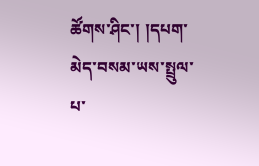ཚོགས་ཤིང་། །དཔག་མེད་བསམ་ཡས་སྤྲུལ་པ་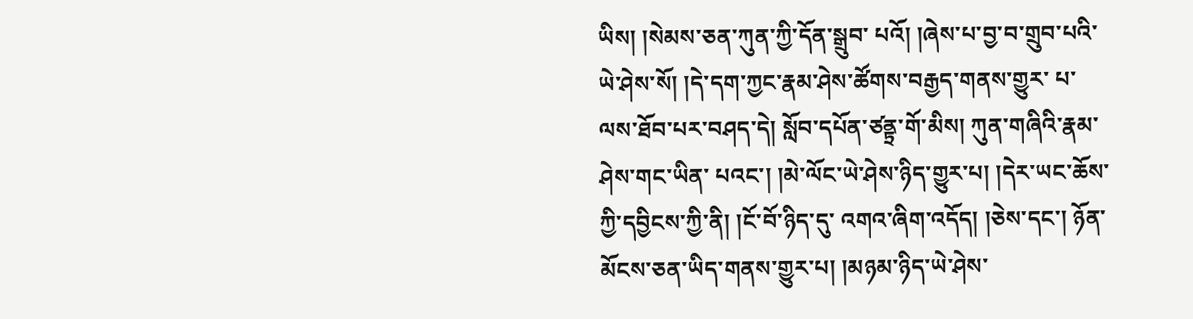ཡིས། །སེམས་ཅན་ཀུན་ཀྱི་དོན་སྒྲུབ་ པའོ། །ཞེས་པ་བྱ་བ་གྲུབ་པའི་ཡེ་ཤེས་སོ། །དེ་དག་ཀྱང་རྣམ་ཤེས་ཚོགས་བརྒྱད་གནས་གྱུར་ པ་ལས་ཐོབ་པར་བཤད་དེ། སློབ་དཔོན་ཙནྟྲ་གོ་མིས། ཀུན་གཞིའི་རྣམ་ཤེས་གང་ཡིན་ པའང་། །མེ་ལོང་ཡེ་ཤེས་ཉིད་གྱུར་པ། །དེར་ཡང་ཆོས་ཀྱི་དབྱིངས་ཀྱི་ནི། །ངོ་བོ་ཉིད་དུ་ འགའ་ཞིག་འདོད། །ཅེས་དང་། ཉོན་མོངས་ཅན་ཡིད་གནས་གྱུར་པ། །མཉམ་ཉིད་ཡེ་ཤེས་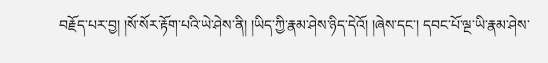བརྗོད་པར་བྱ། །སོ་སོར་རྟོག་པའི་ཡེ་ཤེས་ནི། །ཡིད་ཀྱི་རྣམ་ཤེས་ཉིད་དེའོ། །ཞེས་དང་། དབང་པོ་ལྔ་ཡི་རྣམ་ཤེས་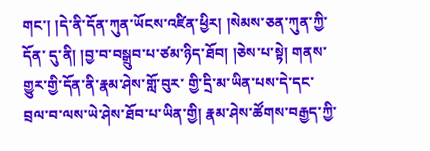གང་། །དེ་ནི་དོན་ཀུན་ཡོངས་འཛིན་ཕྱིར། །སེམས་ཅན་ཀུན་ཀྱི་དོན་ དུ་ནི། །བྱ་བ་བསྒྲུབ་པ་ཙམ་ཉིད་ཐོབ། །ཅེས་པ་སྟེ། གནས་གྱུར་གྱི་དོན་ནི་རྣམ་ཤེས་གློ་བུར་ གྱི་དྲི་མ་ཡིན་པས་དེ་དང་བྲལ་བ་ལས་ཡེ་ཤེས་ཐོབ་པ་ཡིན་གྱི། རྣམ་ཤེས་ཚོགས་བརྒྱད་ཀྱི་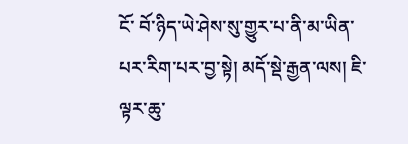ངོ་ བོ་ཉིད་ཡེ་ཤེས་སུ་གྱུར་པ་ནི་མ་ཡིན་པར་རིག་པར་བྱ་སྟེ། མདོ་སྡེ་རྒྱན་ལས། ཇི་ལྟར་ཆུ་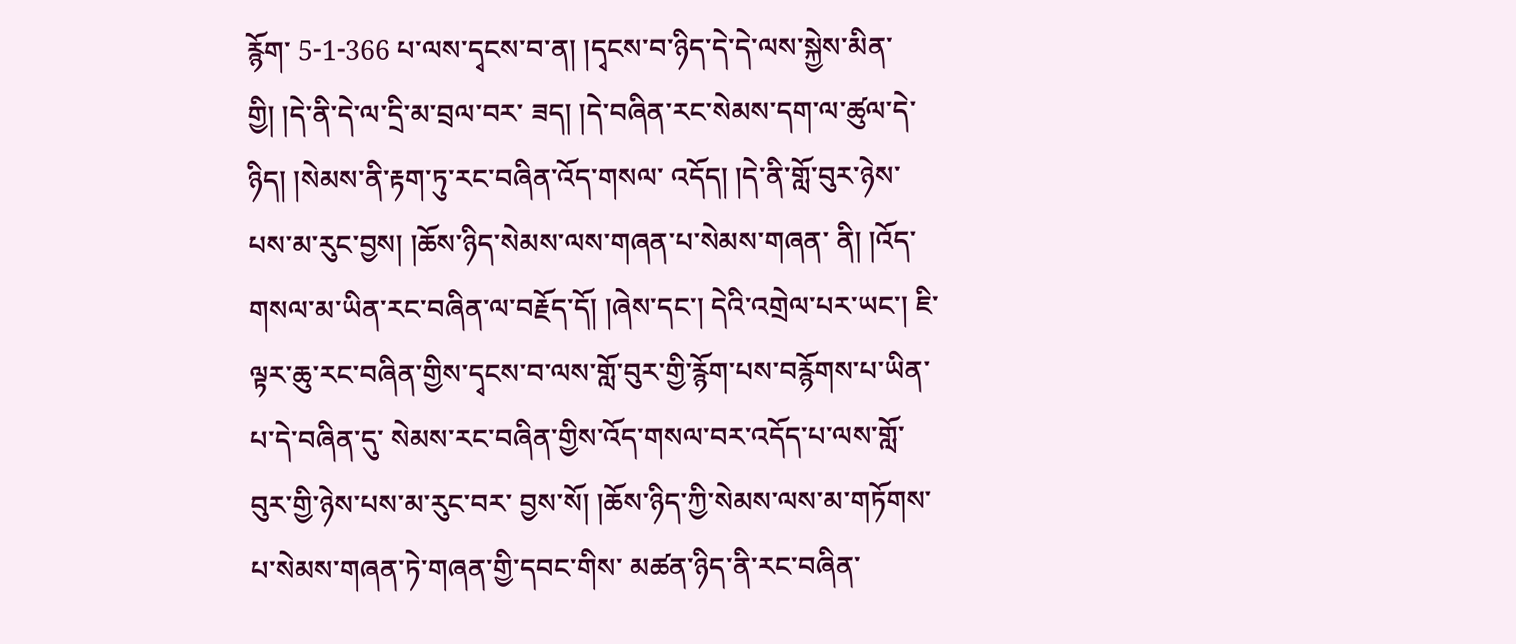རྙོག་ 5-1-366 པ་ལས་དྭངས་བ་ན། །དྭངས་བ་ཉིད་དེ་དེ་ལས་སྐྱེས་མིན་གྱི། །དེ་ནི་དེ་ལ་དྲི་མ་བྲལ་བར་ ཟད། །དེ་བཞིན་རང་སེམས་དག་ལ་ཚུལ་དེ་ཉིད། །སེམས་ནི་རྟག་ཏུ་རང་བཞིན་འོད་གསལ་ འདོད། །དེ་ནི་གློ་བུར་ཉེས་པས་མ་རུང་བྱས། །ཆོས་ཉིད་སེམས་ལས་གཞན་པ་སེམས་གཞན་ ནི། །འོད་གསལ་མ་ཡིན་རང་བཞིན་ལ་བརྗོད་དོ། །ཞེས་དང་། དེའི་འགྲེལ་པར་ཡང་། ཇི་ ལྟར་ཆུ་རང་བཞིན་གྱིས་དྭངས་བ་ལས་གློ་བུར་གྱི་རྙོག་པས་བརྙོགས་པ་ཡིན་པ་དེ་བཞིན་དུ་ སེམས་རང་བཞིན་གྱིས་འོད་གསལ་བར་འདོད་པ་ལས་གློ་བུར་གྱི་ཉེས་པས་མ་རུང་བར་ བྱས་སོ། །ཆོས་ཉིད་ཀྱི་སེམས་ལས་མ་གཏོགས་པ་སེམས་གཞན་ཏེ་གཞན་གྱི་དབང་གིས་ མཚན་ཉིད་ནི་རང་བཞིན་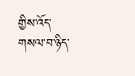གྱིས་འོད་གསལ་བ་ཉིད་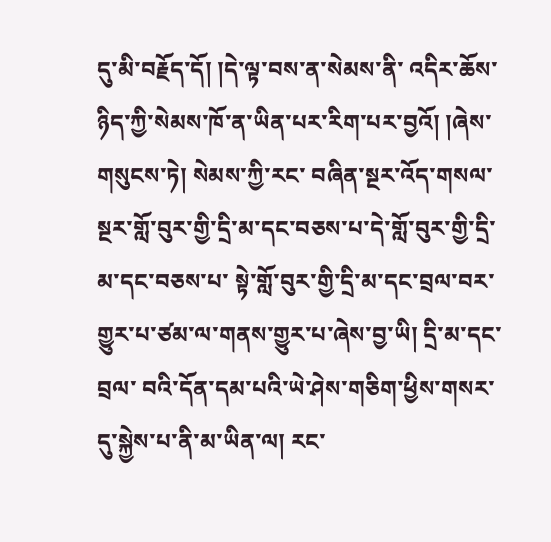དུ་མི་བརྗོད་དོ། །དེ་ལྟ་བས་ན་སེམས་ནི་ འདིར་ཆོས་ཉིད་ཀྱི་སེམས་ཁོ་ན་ཡིན་པར་རིག་པར་བྱའོ། །ཞེས་གསུངས་ཏེ། སེམས་ཀྱི་རང་ བཞིན་སྔར་འོད་གསལ་སྔར་གློ་བུར་གྱི་དྲི་མ་དང་བཅས་པ་དེ་གློ་བུར་གྱི་དྲི་མ་དང་བཅས་པ་ སྟེ་གློ་བུར་གྱི་དྲི་མ་དང་བྲལ་བར་གྱུར་པ་ཙམ་ལ་གནས་གྱུར་པ་ཞེས་བྱ་ཡི། དྲི་མ་དང་བྲལ་ བའི་དོན་དམ་པའི་ཡེ་ཤེས་གཅིག་ཕྱིས་གསར་དུ་སྐྱེས་པ་ནི་མ་ཡིན་ལ། རང་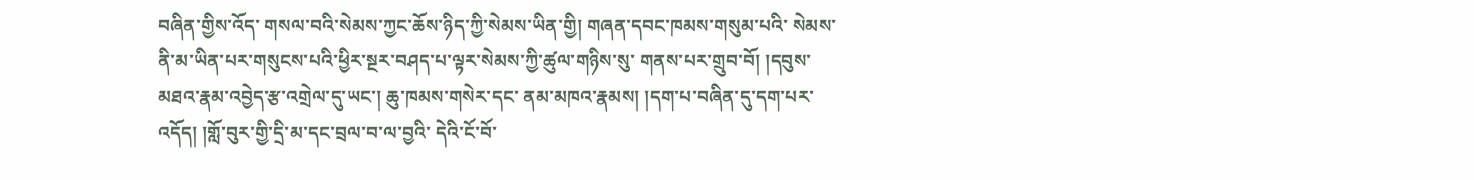བཞིན་གྱིས་འོད་ གསལ་བའི་སེམས་ཀྱང་ཆོས་ཉིད་ཀྱི་སེམས་ཡིན་གྱི། གཞན་དབང་ཁམས་གསུམ་པའི་ སེམས་ནི་མ་ཡིན་པར་གསུངས་པའི་ཕྱིར་སྔར་བཤད་པ་ལྟར་སེམས་ཀྱི་ཚུལ་གཉིས་སུ་ གནས་པར་གྲུབ་བོ། །དབུས་མཐའ་རྣམ་འབྱེད་རྩ་འགྲེལ་དུ་ཡང་། ཆུ་ཁམས་གསེར་དང་ ནམ་མཁའ་རྣམས། །དག་པ་བཞིན་དུ་དག་པར་འདོད། །གློ་བུར་གྱི་དྲི་མ་དང་བྲལ་བ་ལ་བྱའི་ དེའི་ངོ་བོ་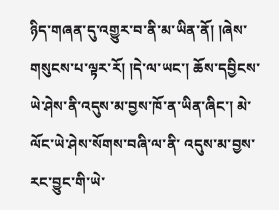ཉིད་གཞན་དུ་འགྱུར་བ་ནི་མ་ཡིན་ནོ། །ཞེས་གསུངས་པ་ལྟར་རོ། །དེ་ལ་ཡང་། ཆོས་དབྱིངས་ཡེ་ཤེས་ནི་འདུས་མ་བྱས་ཁོ་ན་ཡིན་ཞིང་། མེ་ལོང་ཡེ་ཤེས་སོགས་བཞི་ལ་ནི་ འདུས་མ་བྱས་རང་བྱུང་གི་ཡེ་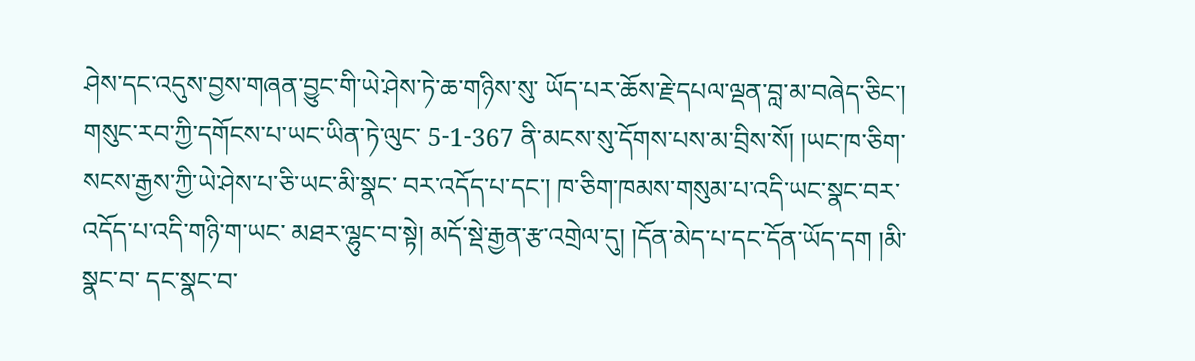ཤེས་དང་འདུས་བྱས་གཞན་བྱུང་གི་ཡེ་ཤེས་ཏེ་ཆ་གཉིས་སུ་ ཡོད་པར་ཆོས་རྗེ་དཔལ་ལྡན་བླ་མ་བཞེད་ཅིང་། གསུང་རབ་ཀྱི་དགོངས་པ་ཡང་ཡིན་ཏེ་ལུང་ 5-1-367 ནི་མངས་སུ་དོགས་པས་མ་བྲིས་སོ། །ཡང་ཁ་ཅིག་སངས་རྒྱས་ཀྱི་ཡེ་ཤེས་པ་ཅི་ཡང་མི་སྣང་ བར་འདོད་པ་དང་། ཁ་ཅིག་ཁམས་གསུམ་པ་འདི་ཡང་སྣང་བར་འདོད་པ་འདི་གཉི་ག་ཡང་ མཐར་ལྷུང་བ་སྟེ། མདོ་སྡེ་རྒྱན་རྩ་འགྲེལ་དུ། །དོན་མེད་པ་དང་དོན་ཡོད་དག །མི་སྣང་བ་ དང་སྣང་བ་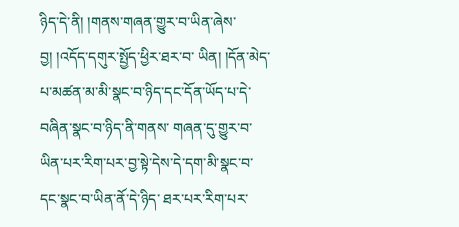ཉིད་དེ་ནི། །གནས་གཞན་གྱུར་བ་ཡིན་ཞེས་བྱ། །འདོད་དགུར་སྤྱོད་ཕྱིར་ཐར་བ་ ཡིན། །དོན་མེད་པ་མཚན་མ་མི་སྣང་བ་ཉིད་དང་དོན་ཡོད་པ་དེ་བཞིན་སྣང་བ་ཉིད་ནི་གནས་ གཞན་དུ་གྱུར་བ་ཡིན་པར་རིག་པར་བྱ་སྟེ་དེས་དེ་དག་མི་སྣང་བ་དང་སྣང་བ་ཡིན་ནོ་དེ་ཉིད་ ཐར་པར་རིག་པར་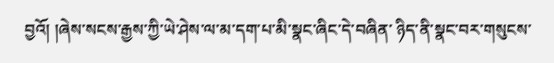བྱའོ། །ཞེས་སངས་རྒྱས་ཀྱི་ཡེ་ཤེས་ལ་མ་དག་པ་མི་སྣང་ཞིང་དེ་བཞིན་ ཉིད་ནི་སྣང་བར་གསུངས་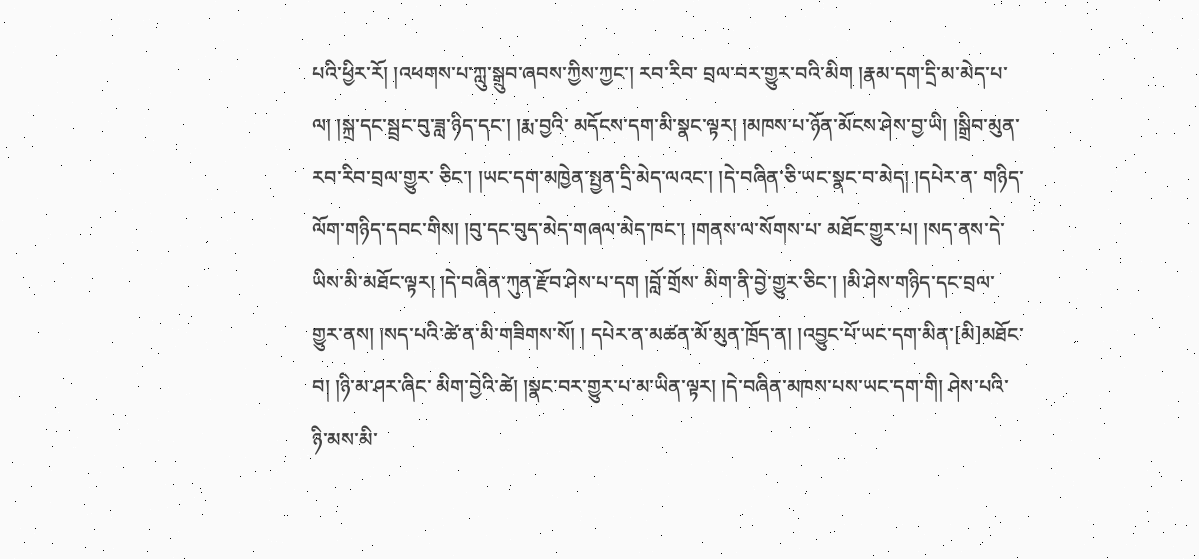པའི་ཕྱིར་རོ། །འཕགས་པ་ཀླུ་སྒྲུབ་ཞབས་ཀྱིས་ཀྱང་། རབ་རིབ་ བྲལ་བར་གྱུར་བའི་མིག །རྣམ་དག་དྲི་མ་མེད་པ་ལ། །སྐྲ་དང་སྦྲང་བུ་ཟླ་ཉིད་དང་། །རྨ་བྱའི་ མདོངས་དག་མི་སྣང་ལྟར། །མཁས་པ་ཉོན་མོངས་ཤེས་བྱ་ཡི། །སྒྲིབ་མུན་རབ་རིབ་བྲལ་གྱུར་ ཅིང་། །ཡང་དག་མཁྱེན་སྤྱན་དྲི་མེད་ལའང་། །དེ་བཞིན་ཅི་ཡང་སྣང་བ་མེད། །དཔེར་ན་ གཉིད་ལོག་གཉིད་དབང་གིས། །བུ་དང་བུད་མེད་གཞལ་མེད་ཁང་། །གནས་ལ་སོགས་པ་ མཐོང་གྱུར་པ། །སད་ནས་དེ་ཡིས་མི་མཐོང་ལྟར། །དེ་བཞིན་ཀུན་རྫོབ་ཤེས་པ་དག །བློ་གྲོས་ མིག་ནི་བྱེ་གྱུར་ཅིང་། །མི་ཤེས་གཉིད་དང་བྲལ་གྱུར་ནས། །སད་པའི་ཚེ་ན་མི་གཟིགས་སོ། ། དཔེར་ན་མཚན་མོ་མུན་ཁྲོད་ན། །འབྱུང་པོ་ཡང་དག་མིན་[མི]མཐོང་བ། །ཉི་མ་ཤར་ཞིང་ མིག་བྱེའི་ཚེ། །སྣང་བར་གྱུར་པ་མ་ཡིན་ལྟར། །དེ་བཞིན་མཁས་པས་ཡང་དག་གི། ཤེས་པའི་ ཉི་མས་མི་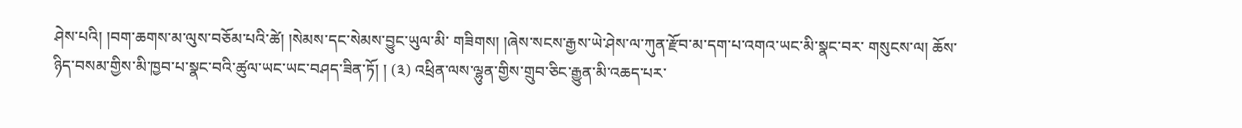ཤེས་པའི། །བག་ཆགས་མ་ལུས་བཅོམ་པའི་ཚེ། །སེམས་དང་སེམས་བྱུང་ཡུལ་མི་ གཟིགས། །ཞེས་སངས་རྒྱས་ཡེ་ཤེས་ལ་ཀུན་རྫོབ་མ་དག་པ་འགའ་ཡང་མི་སྣང་བར་ གསུངས་ལ། ཆོས་ཉིད་བསམ་གྱིས་མི་ཁྱབ་པ་སྣང་བའི་ཚུལ་ཡང་ཡང་བཤད་ཟིན་ཏོ། ། (༣) འཕྲིན་ལས་ལྷུན་གྱིས་གྲུབ་ཅིང་རྒྱུན་མི་འཆད་པར་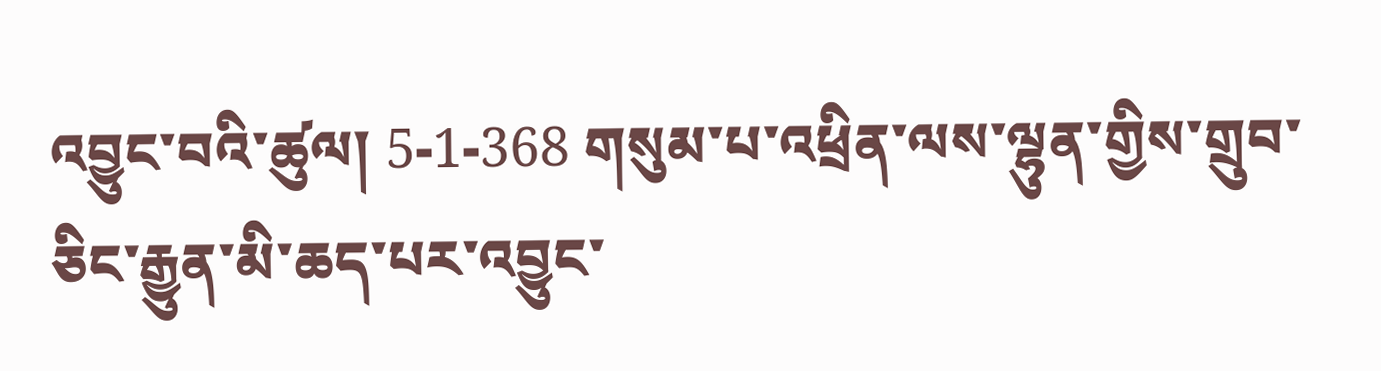འབྱུང་བའི་ཚུལ། 5-1-368 གསུམ་པ་འཕྲིན་ལས་ལྷུན་གྱིས་གྲུབ་ཅིང་རྒྱུན་མི་ཆད་པར་འབྱུང་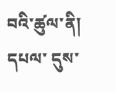བའི་ཚུལ་ནི། དཔལ་ དུས་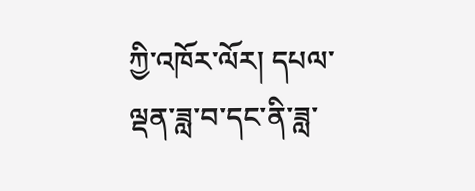ཀྱི་འཁོར་ལོར། དཔལ་ལྡན་ཟླ་བ་དང་ནི་ཟླ་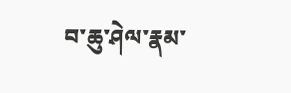བ་ཆུ་ཤེལ་རྣམ་